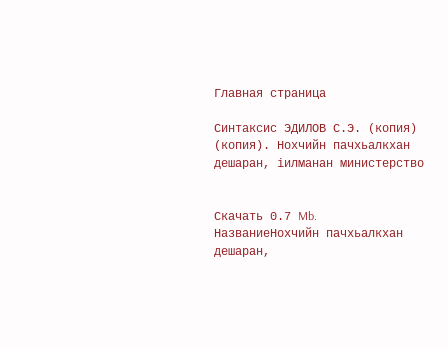Главная страница

Синтаксис ЭДИЛОВ С.Э. (копия) (копия). Нохчийн пачхьалкхан дешаран, iилманан министерство


Скачать 0.7 Mb.
НазваниеНохчийн пачхьалкхан дешаран,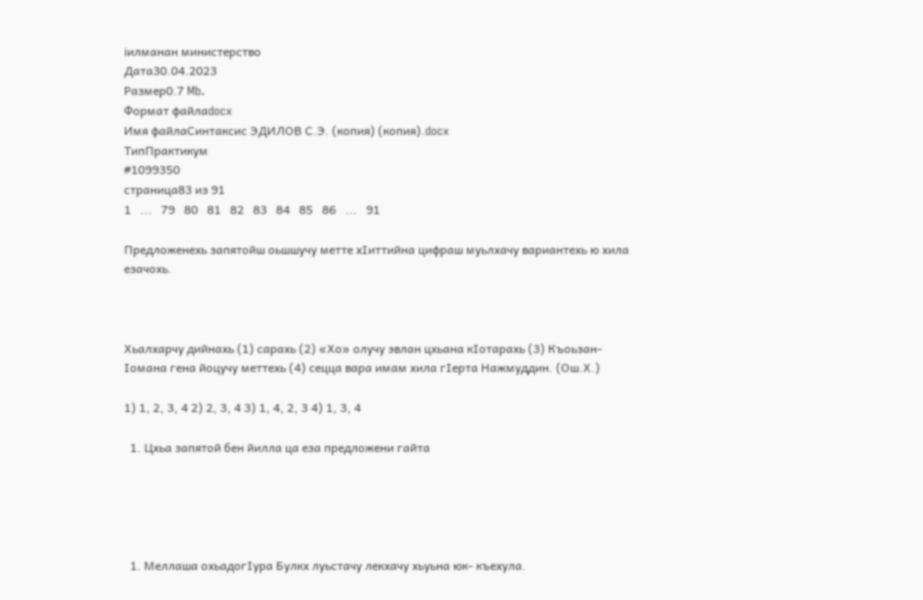iилманан министерство
Дата30.04.2023
Размер0.7 Mb.
Формат файлаdocx
Имя файлаСинтаксис ЭДИЛОВ С.Э. (копия) (копия).docx
ТипПрактикум
#1099350
страница83 из 91
1   ...   79   80   81   82   83   84   85   86   ...   91

Предложенехь запятойш оьшшучу метте хIиттийна цифраш муьлхачу вариантехь ю хила езачохь.



Хьалхарчу дийнахь (1) сарахь (2) «Хо» олучу эвлан цхьана кIотарахь (3) Къоьзан-Iомана гена йоцучу меттехь (4) сецца вара имам хила гIерта Нажмуддин. (Ош.Х.)

1) 1, 2, 3, 4 2) 2, 3, 4 3) 1, 4, 2, 3 4) 1, 3, 4

  1. Цхьа запятой бен йилла ца еза предложени гайта





  1. Меллаша охьадогIура Булкх луьстачу лекхачу хьуьна юк- къехула.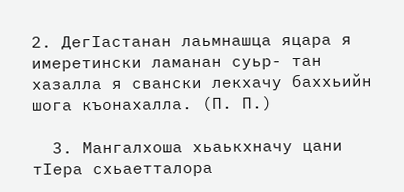2. ДегIастанан лаьмнашца яцара я имеретински ламанан суьр- тан хазалла я свански лекхачу баххьийн шога къонахалла. (П. П.)

  3. Мангалхоша хьаькхначу цани тIера схьаетталора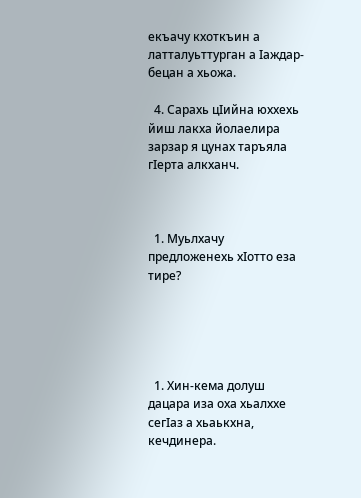екъачу кхоткъин а латталуьттурган а Iаждар-бецан а хьожа.

  4. Сарахь цIийна юххехь йиш лакха йолаелира зарзар я цунах таръяла гIерта алкханч.



  1. Муьлхачу предложенехь хIотто еза тире?





  1. Хин-кема долуш дацара иза оха хьалххе сегIаз а хьаькхна, кечдинера.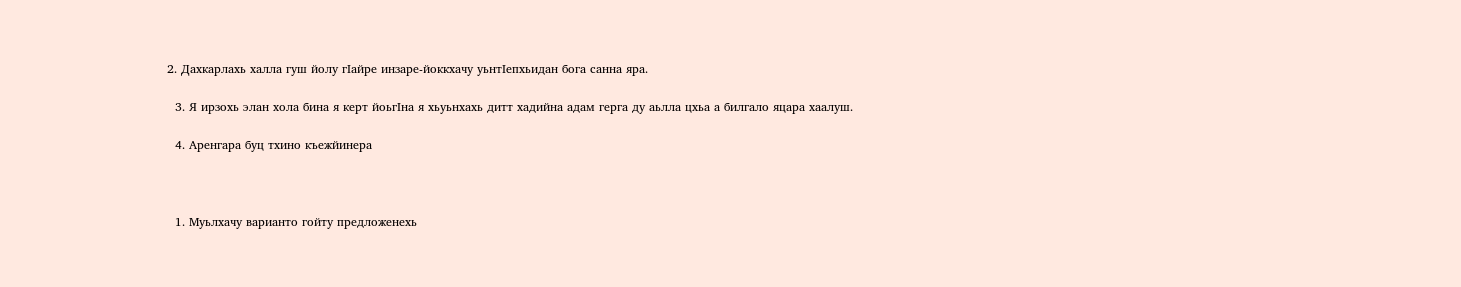2. Дахкарлахь халла гуш йолу гIайре инзаре-йоккхачу уьнтIепхьидан бога санна яра.

  3. Я ирзохь элан хола бина я керт йоьгIна я хьуьнхахь дитт хадийна адам герга ду аьлла цхьа а билгало яцара хаалуш.

  4. Аренгара буц тхино къежйинера



  1. Муьлхачу варианто гойту предложенехь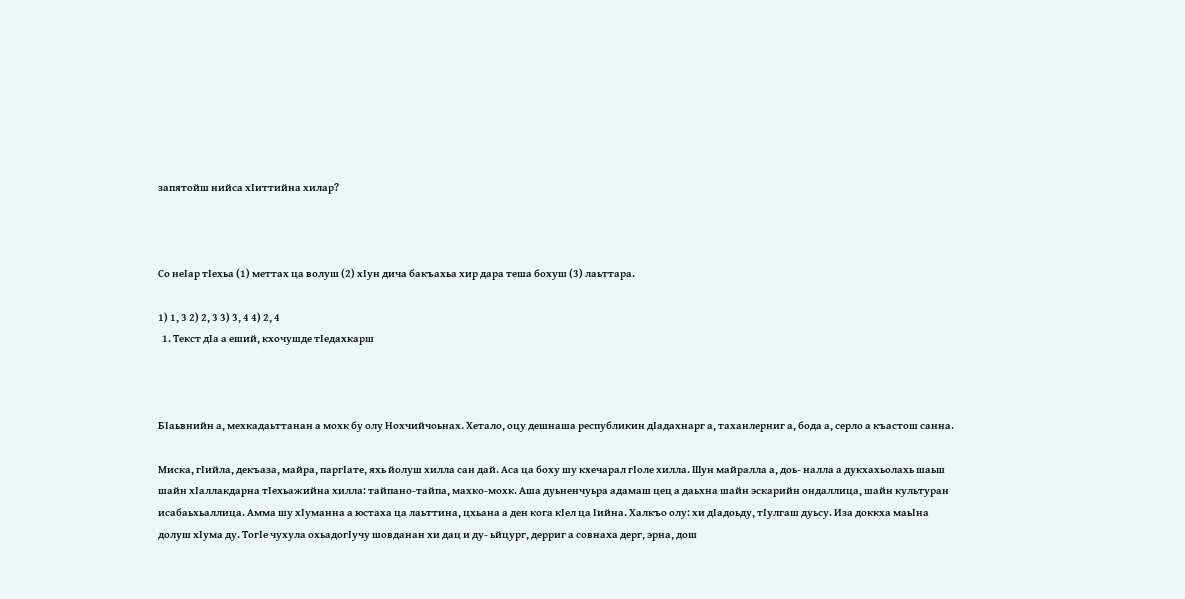запятойш нийса хIиттийна хилар?



Со неIар тIехьа (1) меттах ца волуш (2) хIун дича бакъахьа хир дара теша бохуш (3) лаьттара.

1) 1, 3 2) 2, 3 3) 3, 4 4) 2, 4
  1. Текст дIа а еший, кхочушде тIедахкарш



БIаьвнийн а, мехкадаьттанан а мохк бу олу Нохчийчоьнах. Хетало, оцу дешнаша республикин дIадахнарг а, таханлерниг а, бода а, серло а къастош санна.

Миска, гIийла, декъаза, майра, паргIате, яхь йолуш хилла сан дай. Аса ца боху шу кхечарал гIоле хилла. Шун майралла а, доь- налла а дукхахьолахь шаьш шайн хIаллакдарна тIехьажийна хилла: тайпано-тайпа, махко-мохк. Аша дуьненчуьра адамаш цец а даьхна шайн эскарийн ондаллица, шайн культуран исабаьхьаллица. Амма шу хIуманна а юстаха ца лаьттина, цхьана а ден кога кIел ца Iийна. Халкъо олу: хи дIадоьду, тIулгаш дуьсу. Иза доккха маьIна долуш хIума ду. ТогIе чухула охьадогIучу шовданан хи дац и ду- ьйцург, дерриг а совнаха дерг, эрна, дош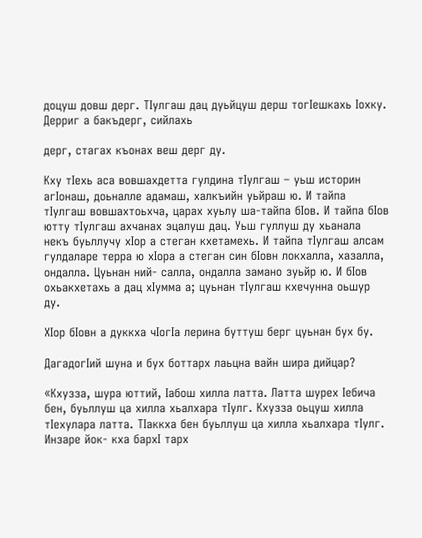доцуш довш дерг. ТIулгаш дац дуьйцуш дерш тогIешкахь Iохку. Дерриг а бакъдерг, сийлахь

дерг, стагах къонах веш дерг ду.

Кху тIехь аса вовшахдетта гулдина тIулгаш – уьш историн агIонаш, доьналле адамаш, халкъийн уьйраш ю. И тайпа тIулгаш вовшахтоьхча, царах хуьлу ша-тайпа бIов. И тайпа бIов ютту тIулгаш ахчанах эцалуш дац. Уьш гуллуш ду хьанала некъ буьллучу хIор а стеган кхетамехь. И тайпа тIулгаш алсам гулдаларе терра ю хIора а стеган син бIовн локхалла, хазалла, ондалла. Цуьнан ний- салла, ондалла замано зуьйр ю. И бIов охьакхетахь а дац хIумма а; цуьнан тIулгаш кхечунна оьшур ду.

ХIор бIовн а дуккха чIогIа лерина буттуш берг цуьнан бух бу.

ДагадогIий шуна и бух боттарх лаьцна вайн шира дийцар?

«Кхузза, шура юттий, Iабош хилла латта. Латта шурех Iебича бен, буьллуш ца хилла хьалхара тIулг. Кхузза оьцуш хилла тIехулара латта. ТIаккха бен буьллуш ца хилла хьалхара тIулг. Инзаре йок- кха бархI тарх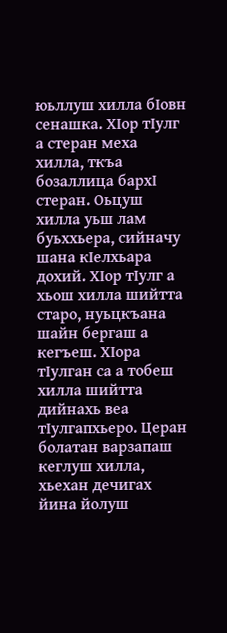юьллуш хилла бIовн сенашка. ХIор тIулг а стеран меха хилла, ткъа бозаллица бархI стеран. Оьцуш хилла уьш лам буьххьера, сийначу шана кIелхьара дохий. ХIор тIулг а хьош хилла шийтта старо, нуьцкъана шайн бергаш а кегъеш. ХIора тIулган са а тобеш хилла шийтта дийнахь веа тIулгапхьеро. Церан болатан варзапаш кеглуш хилла, хьехан дечигах йина йолуш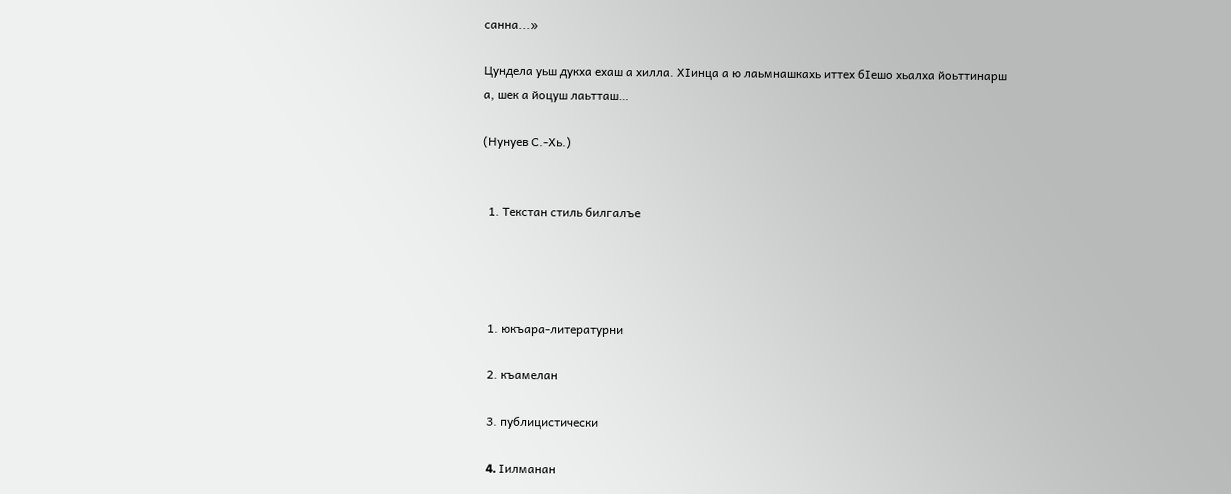санна...»

Цундела уьш дукха ехаш а хилла. ХIинца а ю лаьмнашкахь иттех бIешо хьалха йоьттинарш а, шек а йоцуш лаьтташ…

(Нунуев С.-Хь.)


  1. Текстан стиль билгалъе




  1. юкъара-литературни

  2. къамелан

  3. публицистически

  4. Iилманан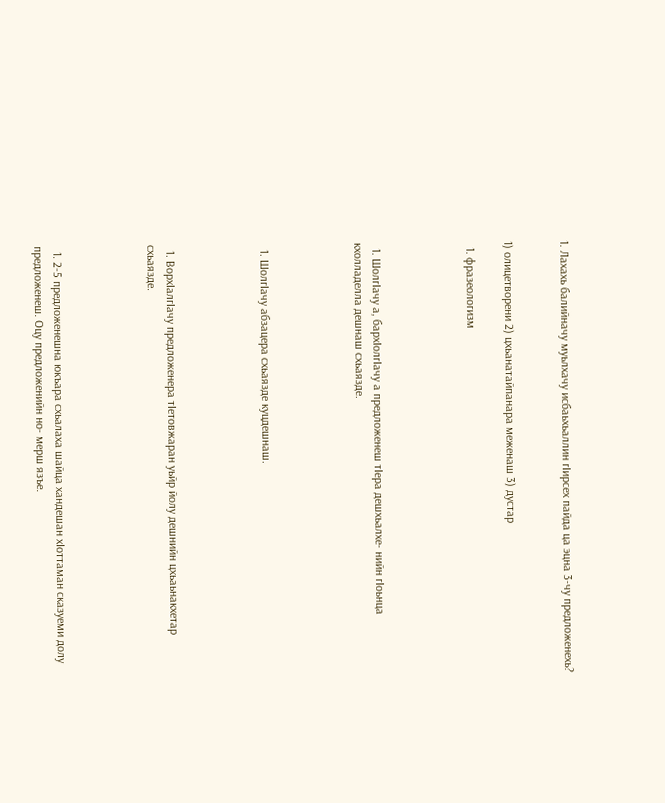1. Лахахь балийначу муьлхачу исбаьхьаллин гIирсех пайда ца эцна 3-чу предложенехь?


1) олицетворени 2) цхьанатайпанара меженаш 3) дустар

  1. фразеологизм




  1. ШолгIачу а, бархIолгIачу а предложенеш тIера дешхьалхе- нийн гIоьнца кхолладелла дешнаш схьаязде.




  1. ШолгIачу абзацера схьаязде куцдешнаш.




  1. ВорхIалгIачу предложенера тIетовжаран уьйр йолу дешнийн цхьаьнакхетар схьаязде.




  1. 2-5 предложенешна юкъара схьалаха шайца хандешан хIоттаман сказуеми долу предложенеш. Оцу предложенийн но- мерш язъе.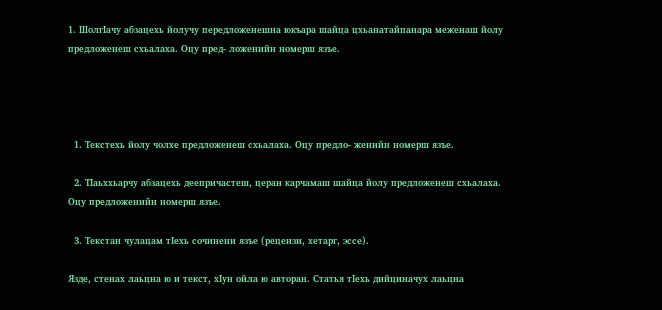1. ШолгIачу абзацехь йолучу передложенешна юкъара шайца цхьанатайпанара меженаш йолу предложенеш схьалаха. Оцу пред- ложенийн номерш язъе.




  1. Текстехь йолу чолхе предложенеш схьалаха. Оцу предло- женийн номерш язъе.

  2. ТIаьххьарчу абзацехь деепричастеш, церан карчамаш шайца йолу предложенеш схьалаха. Оцу предложенийн номерш язъе.

  3. Текстан чулацам тIехь сочинени язъе (рецензи, хетарг, эссе).

Язде, стенах лаьцна ю и текст, хIун ойла ю авторан. Статья тIехь дийциначух лаьцна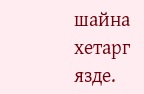шайна хетарг язде.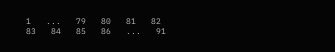1   ...   79   80   81   82   83   84   85   86   ...   91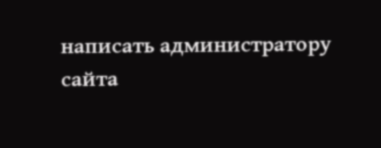написать администратору сайта